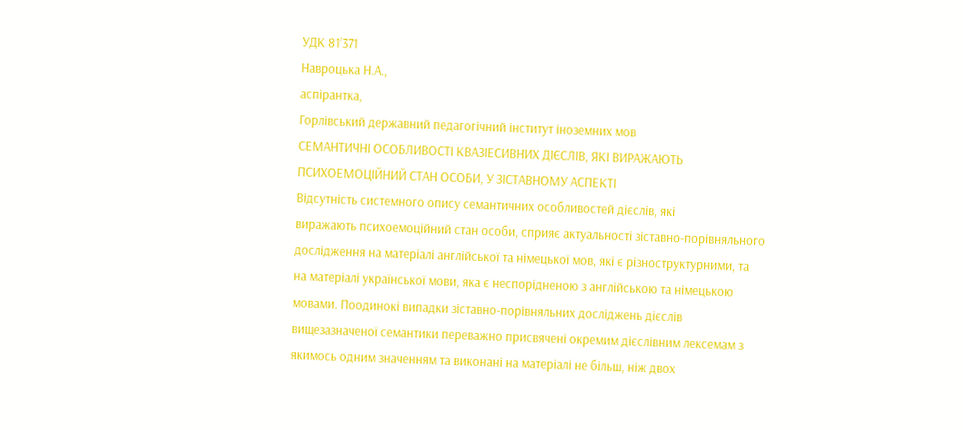УДК 81’371
Навроцька Н.А.,
аспірантка,
Горлівський державний педагогічний інститут іноземних мов
СЕМАНТИЧНІ ОСОБЛИВОСТІ КВАЗІЕСИВНИХ ДІЄСЛІВ, ЯКІ ВИРАЖАЮТЬ
ПСИХОЕМОЦІЙНИЙ СТАН ОСОБИ, У ЗІСТАВНОМУ АСПЕКТІ
Відсутність системного опису семантичних особливостей дієслів, які
виражають психоемоційний стан особи, сприяє актуальності зіставно-порівняльного
дослідження на матеріалі англійської та німецької мов, які є різноструктурними, та
на матеріалі української мови, яка є неспорідненою з англійською та німецькою
мовами. Поодинокі випадки зіставно-порівняльних досліджень дієслів
вищезазначеної семантики переважно присвячені окремим дієслівним лексемам з
якимось одним значенням та виконані на матеріалі не більш, ніж двох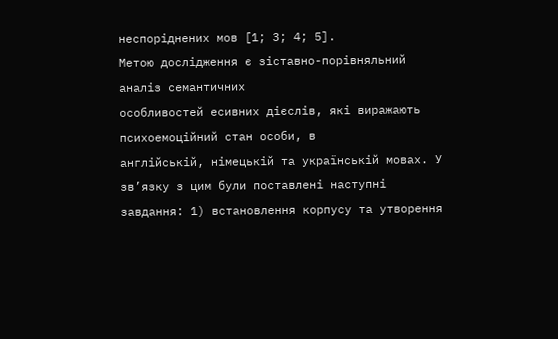неспоріднених мов [1; 3; 4; 5].
Метою дослідження є зіставно-порівняльний аналіз семантичних
особливостей есивних дієслів, які виражають психоемоційний стан особи, в
англійській, німецькій та українській мовах. У зв’язку з цим були поставлені наступні
завдання: 1) встановлення корпусу та утворення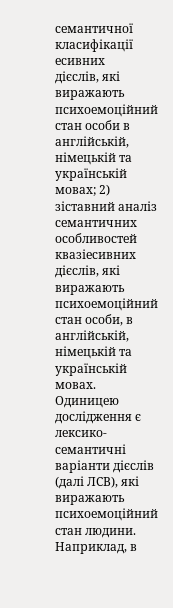семантичної класифікації есивних
дієслів, які виражають психоемоційний стан особи в англійській, німецькій та
українській мовах; 2) зіставний аналіз семантичних особливостей квазіесивних
дієслів, які виражають психоемоційний стан особи, в англійській, німецькій та
українській мовах. Одиницею дослідження є лексико-семантичні варіанти дієслів
(далі ЛСВ), які виражають психоемоційний стан людини. Наприклад, в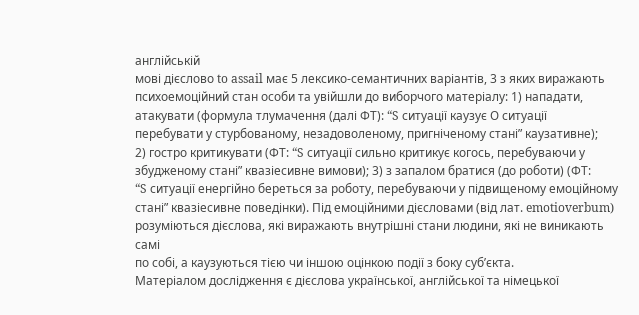англійській
мові дієслово to assail має 5 лексико-семантичних варіантів, 3 з яких виражають
психоемоційний стан особи та увійшли до виборчого матеріалу: 1) нападати,
атакувати (формула тлумачення (далі ФТ): “S ситуації каузує О ситуації
перебувати у стурбованому, незадоволеному, пригніченому стані” каузативне);
2) гостро критикувати (ФТ: “S ситуації сильно критикує когось, перебуваючи у
збудженому стані” квазіесивне вимови); 3) з запалом братися (до роботи) (ФТ:
“S ситуації енергійно береться за роботу, перебуваючи у підвищеному емоційному
стані” квазіесивне поведінки). Під емоційними дієсловами (від лат. emotioverbum)
розуміються дієслова, які виражають внутрішні стани людини, які не виникають самі
по собі, а каузуються тією чи іншою оцінкою події з боку суб’єкта.
Матеріалом дослідження є дієслова української, англійської та німецької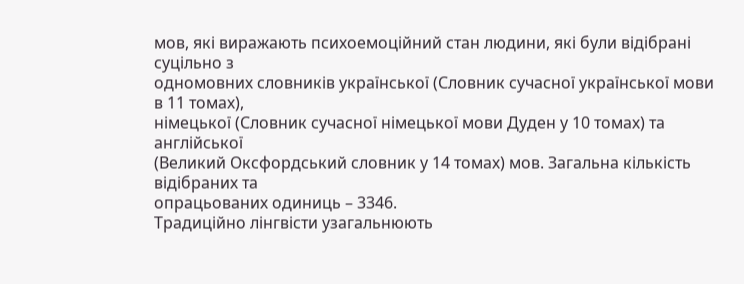мов, які виражають психоемоційний стан людини, які були відібрані суцільно з
одномовних словників української (Словник сучасної української мови в 11 томах),
німецької (Словник сучасної німецької мови Дуден у 10 томах) та англійської
(Великий Оксфордський словник у 14 томах) мов. Загальна кількість відібраних та
опрацьованих одиниць – 3346.
Традиційно лінгвісти узагальнюють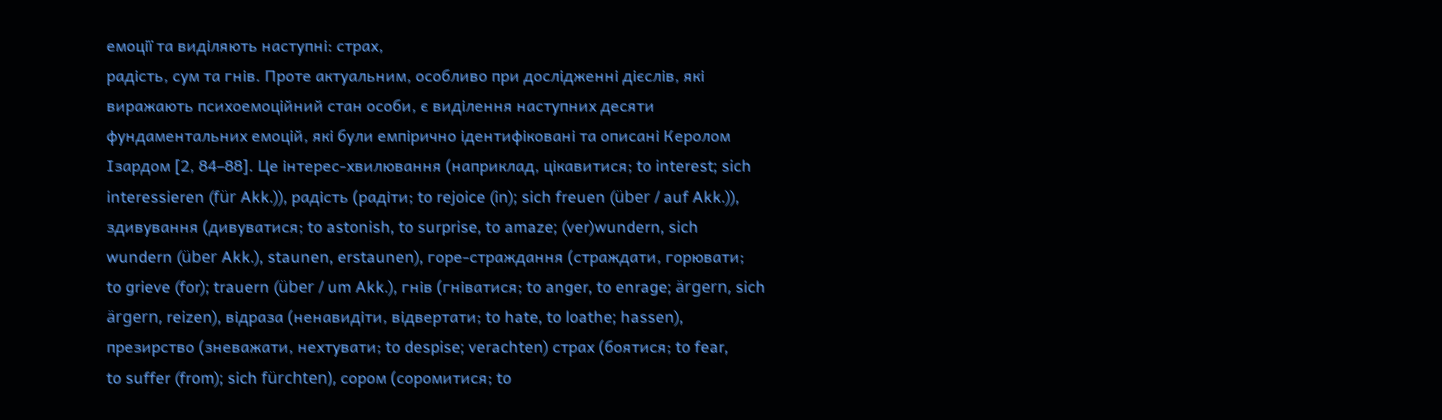емоції та виділяють наступні: страх,
радість, сум та гнів. Проте актуальним, особливо при дослідженні дієслів, які
виражають психоемоційний стан особи, є виділення наступних десяти
фундаментальних емоцій, які були емпірично ідентифіковані та описані Керолом
Ізардом [2, 84–88]. Це інтерес-хвилювання (наприклад, цікавитися; to interest; sich
interessieren (für Akk.)), радість (радіти; to rejoice (in); sich freuen (über / auf Akk.)),
здивування (дивуватися; to astonish, to surprise, to amaze; (ver)wundern, sich
wundern (über Akk.), staunen, erstaunen), горе-страждання (страждати, горювати;
to grieve (for); trauern (über / um Akk.), гнів (гніватися; to anger, to enrage; ärgern, sich
ärgern, reizen), відраза (ненавидіти, відвертати; to hate, to loathe; hassen),
презирство (зневажати, нехтувати; to despise; verachten) страх (боятися; to fear,
to suffer (from); sich fürchten), сором (соромитися; to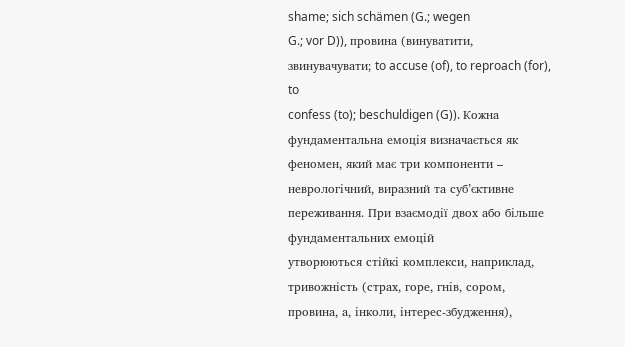shame; sich schämen (G.; wegen
G.; vor D)), провина (винуватити, звинувачувати; to accuse (of), to reproach (for), to
confess (to); beschuldigen (G)). Кожна фундаментальна емоція визначається як
феномен, який має три компоненти – неврологічний, виразний та суб’єктивне
переживання. При взаємодії двох або більше фундаментальних емоцій
утворюються стійкі комплекси, наприклад, тривожність (страх, горе, гнів, сором,
провина, а, інколи, інтерес-збудження),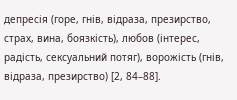депресія (горе, гнів, відраза, презирство,
страх, вина, боязкість), любов (інтерес, радість, сексуальний потяг), ворожість (гнів,
відраза, презирство) [2, 84–88].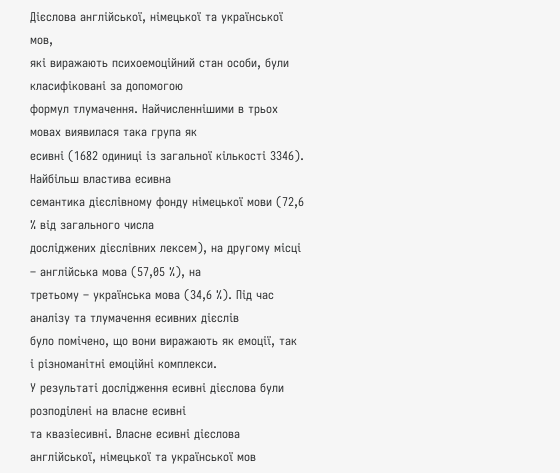Дієслова англійської, німецької та української мов,
які виражають психоемоційний стан особи, були класифіковані за допомогою
формул тлумачення. Найчисленнішими в трьох мовах виявилася така група як
есивні (1682 одиниці із загальної кількості 3346). Найбільш властива есивна
семантика дієслівному фонду німецької мови (72,6 % від загального числа
досліджених дієслівних лексем), на другому місці – англійська мова (57,05 %), на
третьому – українська мова (34,6 %). Під час аналізу та тлумачення есивних дієслів
було помічено, що вони виражають як емоції, так і різноманітні емоційні комплекси.
У результаті дослідження есивні дієслова були розподілені на власне есивні
та квазіесивні. Власне есивні дієслова англійської, німецької та української мов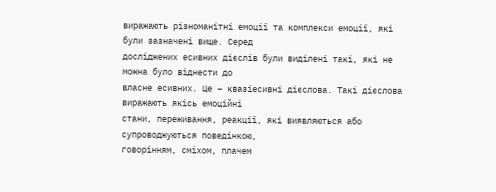виражають різноманітні емоції та комплекси емоції, які були зазначені вище. Серед
досліджених есивних дієслів були виділені такі, які не можна було віднести до
власне есивних. Це – квазіесивні дієслова. Такі дієслова виражають якісь емоційні
стани, переживання, реакції, які виявляються або супроводжуються поведінкою,
говорінням, сміхом, плачем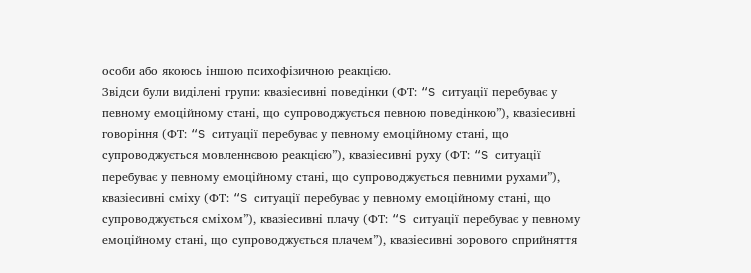особи або якоюсь іншою психофізичною реакцією.
Звідси були виділені групи: квазіесивні поведінки (ФТ: “S ситуації перебуває у
певному емоційному стані, що супроводжується певною поведінкою”), квазіесивні
говоріння (ФТ: “S ситуації перебуває у певному емоційному стані, що
супроводжується мовленнєвою реакцією”), квазіесивні руху (ФТ: “S ситуації
перебуває у певному емоційному стані, що супроводжується певними рухами”),
квазіесивні сміху (ФТ: “S ситуації перебуває у певному емоційному стані, що
супроводжується сміхом”), квазіесивні плачу (ФТ: “S ситуації перебуває у певному
емоційному стані, що супроводжується плачем”), квазіесивні зорового сприйняття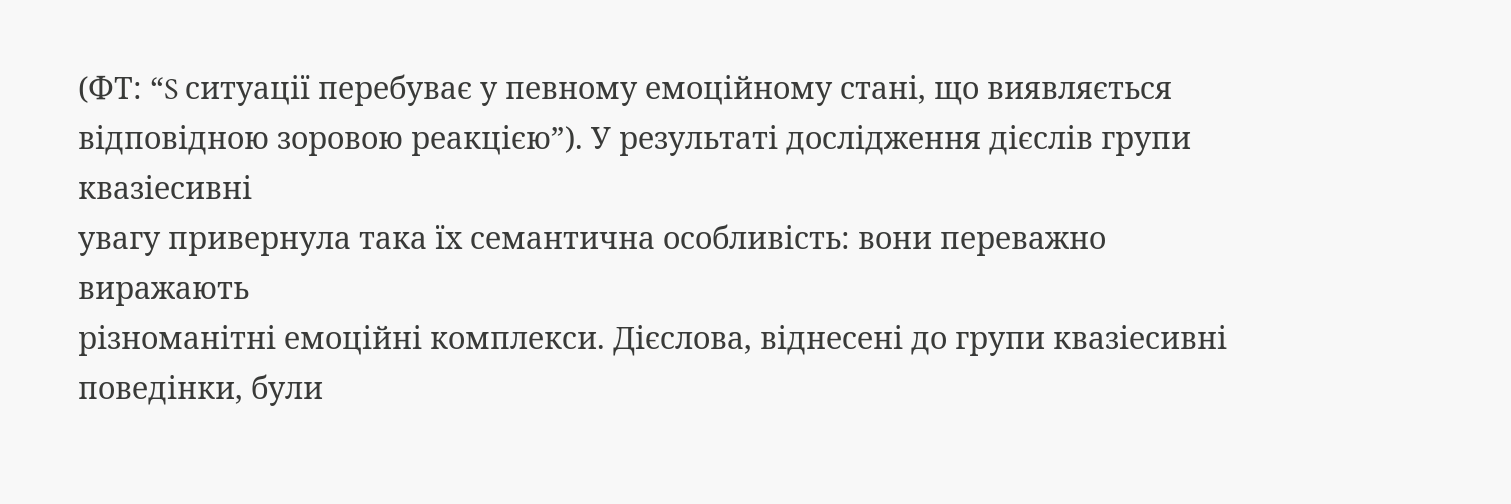(ФТ: “S ситуації перебуває у певному емоційному стані, що виявляється
відповідною зоровою реакцією”). У результаті дослідження дієслів групи квазіесивні
увагу привернула така їх семантична особливість: вони переважно виражають
різноманітні емоційні комплекси. Дієслова, віднесені до групи квазіесивні
поведінки, були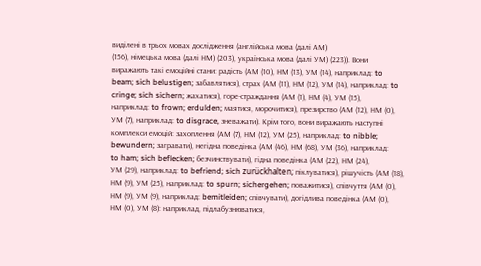виділені в трьох мовах дослідження (англійська мова (далі АМ)
(156), німецька мова (далі НМ) (203), українська мова (далі УМ) (223)). Вони
виражають такі емоційні стани: радість (АМ (10), НМ (13), УМ (14), наприклад: to
beam; sich belustigen; забавлятися), страх (АМ (11), НМ (12), УМ (14), наприклад: to
cringe; sich sichern; жахатися), горе-страждання (АМ (1), НМ (4), УМ (15),
наприклад: to frown; erdulden; маятися, морочитися), презирство (АМ (12), НМ (0),
УМ (7), наприклад: to disgrace, зневажати). Крім того, вони виражають наступні
комплекси емоцій: захоплення (АМ (7), НМ (12), УМ (25), наприклад: to nibble;
bewundern; загравати), негідна поведінка (АМ (46), НМ (68), УМ (36), наприклад:
to ham; sich beflecken; безчинствувати), гідна поведінка (АМ (22), НМ (24),
УМ (29), наприклад: to befriend; sich zurückhalten; піклуватися), рішучість (АМ (18),
НМ (9), УМ (25), наприклад: to spurn; sichergehen; поважитися), співчуття (АМ (0),
НМ (9), УМ (9), наприклад: bemitleiden; співчувати), догідлива поведінка (АМ (0),
НМ (0), УМ (8): наприклад, підлабузнюватися,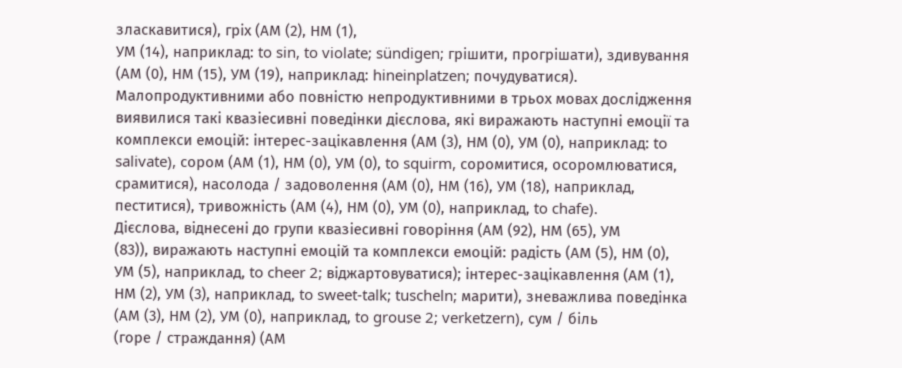зласкавитися), гріх (АМ (2), НМ (1),
УМ (14), наприклад: to sin, to violate; sündigen; грішити, прогрішати), здивування
(АМ (0), НМ (15), УМ (19), наприклад: hineinplatzen; почудуватися).
Малопродуктивними або повністю непродуктивними в трьох мовах дослідження
виявилися такі квазіесивні поведінки дієслова, які виражають наступні емоції та
комплекси емоцій: інтерес-зацікавлення (АМ (3), НМ (0), УМ (0), наприклад: to
salivate), сором (АМ (1), НМ (0), УМ (0), to squirm, соромитися, осоромлюватися,
срамитися), насолода / задоволення (АМ (0), НМ (16), УМ (18), наприклад,
пеститися), тривожність (АМ (4), НМ (0), УМ (0), наприклад, to chafe).
Дієслова, віднесені до групи квазіесивні говоріння (АМ (92), НМ (65), УМ
(83)), виражають наступні емоцій та комплекси емоцій: радість (АМ (5), НМ (0),
УМ (5), наприклад, to cheer 2; віджартовуватися); інтерес-зацікавлення (АМ (1),
НМ (2), УМ (3), наприклад, to sweet-talk; tuscheln; марити), зневажлива поведінка
(АМ (3), НМ (2), УМ (0), наприклад, to grouse 2; verketzern), сум / біль
(горе / страждання) (АМ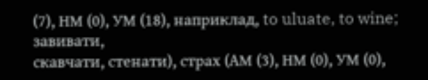(7), НМ (0), УМ (18), наприклад, to uluate, to wine; завивати,
скавчати, стенати), страх (АМ (3), НМ (0), УМ (0),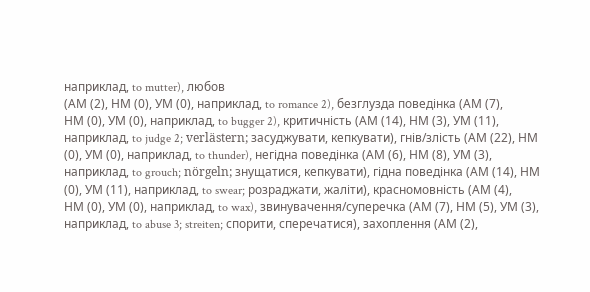наприклад, to mutter), любов
(АМ (2), НМ (0), УМ (0), наприклад, to romance 2), безглузда поведінка (АМ (7),
НМ (0), УМ (0), наприклад, to bugger 2), критичність (АМ (14), НМ (3), УМ (11),
наприклад, to judge 2; verlästern; засуджувати, кепкувати), гнів/злість (АМ (22), НМ
(0), УМ (0), наприклад, to thunder), негідна поведінка (АМ (6), НМ (8), УМ (3),
наприклад, to grouch; nörgeln; знущатися, кепкувати), гідна поведінка (АМ (14), НМ
(0), УМ (11), наприклад, to swear; розраджати, жаліти), красномовність (АМ (4),
НМ (0), УМ (0), наприклад, to wax), звинувачення/суперечка (АМ (7), НМ (5), УМ (3),
наприклад, to abuse 3; streiten; спорити, сперечатися), захоплення (АМ (2),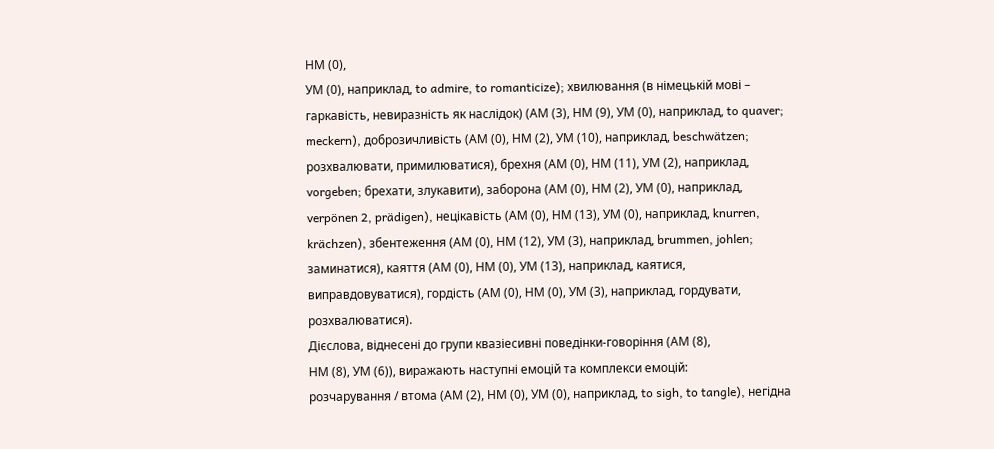НМ (0),
УМ (0), наприклад, to admire, to romanticize); хвилювання (в німецькій мові –
гаркавість, невиразність як наслідок) (АМ (3), НМ (9), УМ (0), наприклад, to quaver;
meckern), доброзичливість (АМ (0), НМ (2), УМ (10), наприклад, beschwätzen;
розхвалювати, примилюватися), брехня (АМ (0), НМ (11), УМ (2), наприклад,
vorgeben; брехати, злукавити), заборона (АМ (0), НМ (2), УМ (0), наприклад,
verpönen 2, prädigen), нецікавість (АМ (0), НМ (13), УМ (0), наприклад, knurren,
krächzen), збентеження (АМ (0), НМ (12), УМ (3), наприклад, brummen, johlen;
заминатися), каяття (АМ (0), НМ (0), УМ (13), наприклад, каятися,
виправдовуватися), гордість (АМ (0), НМ (0), УМ (3), наприклад, гордувати,
розхвалюватися).
Дієслова, віднесені до групи квазіесивні поведінки-говоріння (АМ (8),
НМ (8), УМ (6)), виражають наступні емоцій та комплекси емоцій:
розчарування / втома (АМ (2), НМ (0), УМ (0), наприклад, to sigh, to tangle), негідна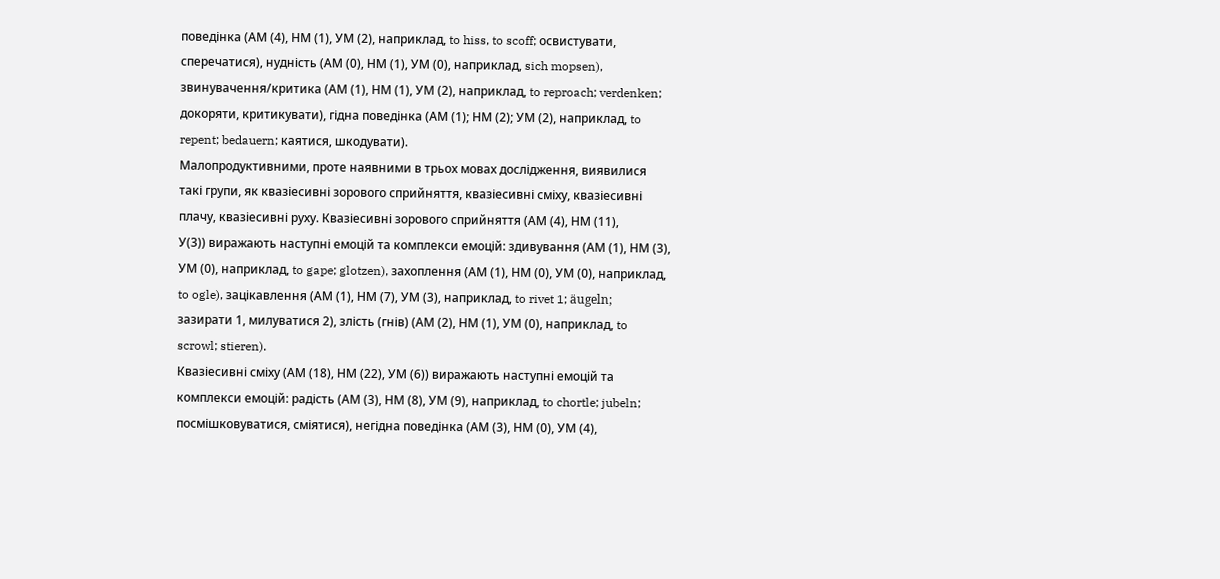поведінка (АМ (4), НМ (1), УМ (2), наприклад, to hiss, to scoff; освистувати,
сперечатися), нудність (АМ (0), НМ (1), УМ (0), наприклад, sich mopsen),
звинувачення/критика (АМ (1), НМ (1), УМ (2), наприклад, to reproach; verdenken;
докоряти, критикувати), гідна поведінка (АМ (1); НМ (2); УМ (2), наприклад, to
repent; bedauern; каятися, шкодувати).
Малопродуктивними, проте наявними в трьох мовах дослідження, виявилися
такі групи, як квазіесивні зорового сприйняття, квазіесивні сміху, квазіесивні
плачу, квазіесивні руху. Квазіесивні зорового сприйняття (АМ (4), НМ (11),
У(3)) виражають наступні емоцій та комплекси емоцій: здивування (АМ (1), НМ (3),
УМ (0), наприклад, to gape; glotzen), захоплення (АМ (1), НМ (0), УМ (0), наприклад,
to ogle), зацікавлення (АМ (1), НМ (7), УМ (3), наприклад, to rivet 1; äugeln;
зазирати 1, милуватися 2), злість (гнів) (АМ (2), НМ (1), УМ (0), наприклад, to
scrowl; stieren).
Квазіесивні сміху (АМ (18), НМ (22), УМ (6)) виражають наступні емоцій та
комплекси емоцій: радість (АМ (3), НМ (8), УМ (9), наприклад, to chortle; jubeln;
посмішковуватися, сміятися), негідна поведінка (АМ (3), НМ (0), УМ (4),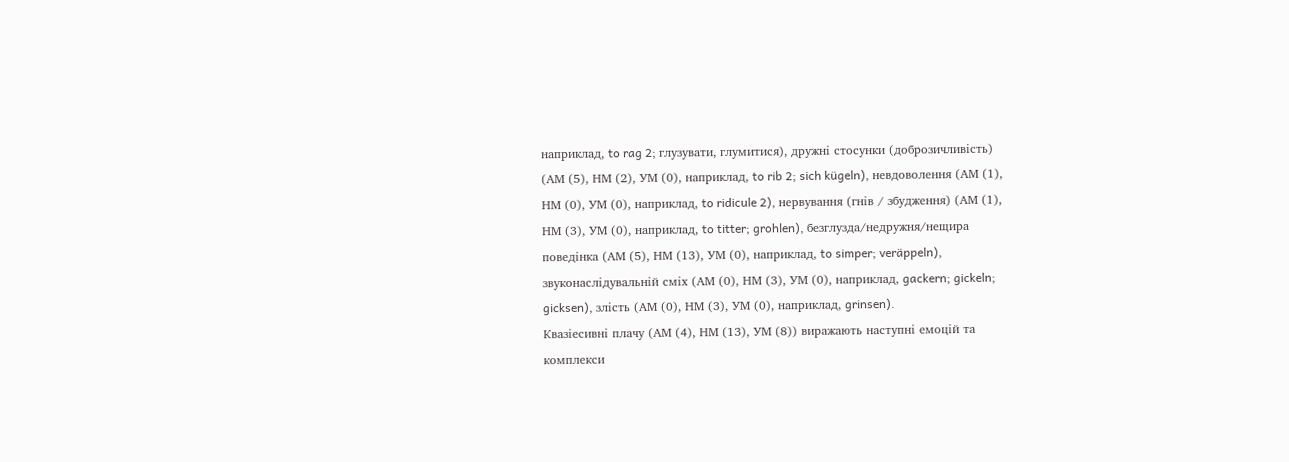наприклад, to rag 2; глузувати, глумитися), дружні стосунки (доброзичливість)
(АМ (5), НМ (2), УМ (0), наприклад, to rib 2; sich kügeln), невдоволення (АМ (1),
НМ (0), УМ (0), наприклад, to ridicule 2), нервування (гнів / збудження) (АМ (1),
НМ (3), УМ (0), наприклад, to titter; grohlen), безглузда/недружня/нещира
поведінка (АМ (5), НМ (13), УМ (0), наприклад, to simper; veräppeln),
звуконаслідувальній сміх (АМ (0), НМ (3), УМ (0), наприклад, gackern; gickeln;
gicksen), злість (АМ (0), НМ (3), УМ (0), наприклад, grinsen).
Квазіесивні плачу (АМ (4), НМ (13), УМ (8)) виражають наступні емоцій та
комплекси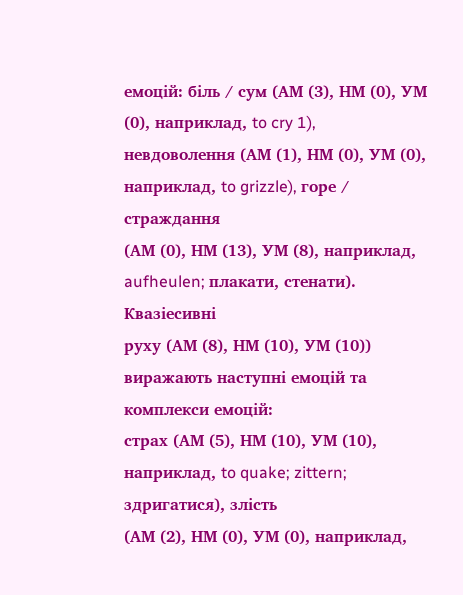емоцій: біль / сум (АМ (3), НМ (0), УМ (0), наприклад, to cry 1),
невдоволення (АМ (1), НМ (0), УМ (0), наприклад, to grizzle), горе / страждання
(АМ (0), НМ (13), УМ (8), наприклад, aufheulen; плакати, стенати). Квазіесивні
руху (АМ (8), НМ (10), УМ (10)) виражають наступні емоцій та комплекси емоцій:
страх (АМ (5), НМ (10), УМ (10), наприклад, to quake; zittern; здригатися), злість
(АМ (2), НМ (0), УМ (0), наприклад,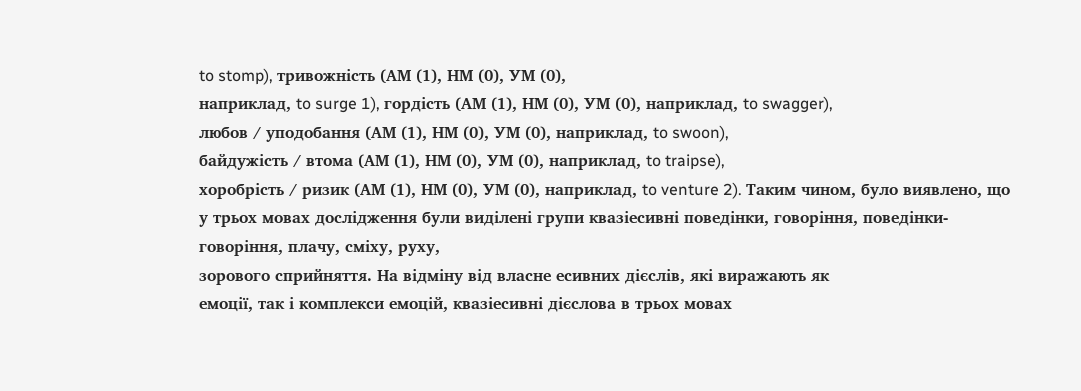to stomp), тривожність (АМ (1), НМ (0), УМ (0),
наприклад, to surge 1), гордість (АМ (1), НМ (0), УМ (0), наприклад, to swagger),
любов / уподобання (АМ (1), НМ (0), УМ (0), наприклад, to swoon),
байдужість / втома (АМ (1), НМ (0), УМ (0), наприклад, to traipse),
хоробрість / ризик (АМ (1), НМ (0), УМ (0), наприклад, to venture 2). Таким чином, було виявлено, що у трьох мовах дослідження були виділені групи квазіесивні поведінки, говоріння, поведінки-говоріння, плачу, сміху, руху,
зорового сприйняття. На відміну від власне есивних дієслів, які виражають як
емоції, так і комплекси емоцій, квазіесивні дієслова в трьох мовах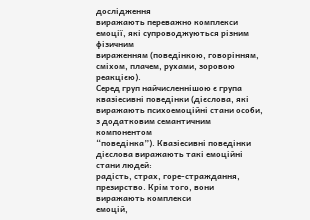дослідження
виражають переважно комплекси емоції, які супроводжуються різним фізичним
вираженням (поведінкою, говорінням, сміхом, плачем, рухами, зоровою реакцією).
Серед груп найчисленнішою є група квазіесивні поведінки (дієслова, які
виражають психоемоційні стани особи, з додатковим семантичним компонентом
“поведінка”). Квазіесивні поведінки дієслова виражають такі емоційні стани людей:
радість, страх, горе-страждання, презирство. Крім того, вони виражають комплекси
емоцій,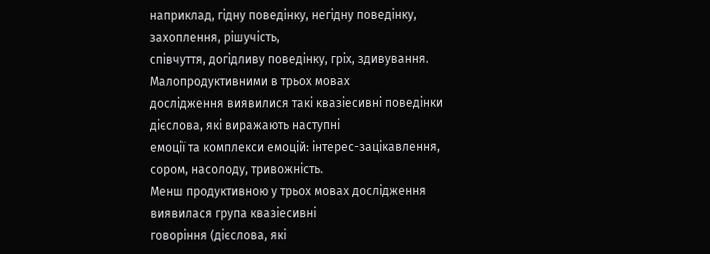наприклад, гідну поведінку, негідну поведінку, захоплення, рішучість,
співчуття, догідливу поведінку, гріх, здивування. Малопродуктивними в трьох мовах
дослідження виявилися такі квазіесивні поведінки дієслова, які виражають наступні
емоції та комплекси емоцій: інтерес-зацікавлення, сором, насолоду, тривожність.
Менш продуктивною у трьох мовах дослідження виявилася група квазіесивні
говоріння (дієслова, які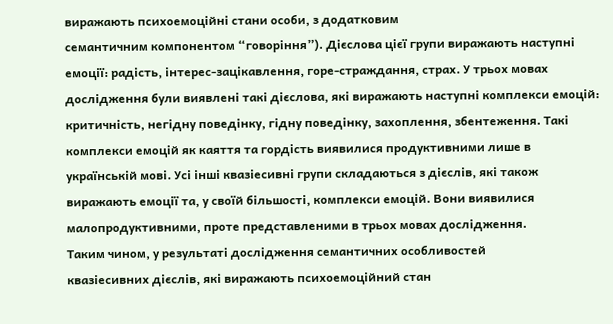виражають психоемоційні стани особи, з додатковим
семантичним компонентом “говоріння”). Дієслова цієї групи виражають наступні
емоції: радість, інтерес-зацікавлення, горе-страждання, страх. У трьох мовах
дослідження були виявлені такі дієслова, які виражають наступні комплекси емоцій:
критичність, негідну поведінку, гідну поведінку, захоплення, збентеження. Такі
комплекси емоцій як каяття та гордість виявилися продуктивними лише в
українській мові. Усі інші квазіесивні групи складаються з дієслів, які також
виражають емоції та, у своїй більшості, комплекси емоцій. Вони виявилися
малопродуктивними, проте представленими в трьох мовах дослідження.
Таким чином, у результаті дослідження семантичних особливостей
квазіесивних дієслів, які виражають психоемоційний стан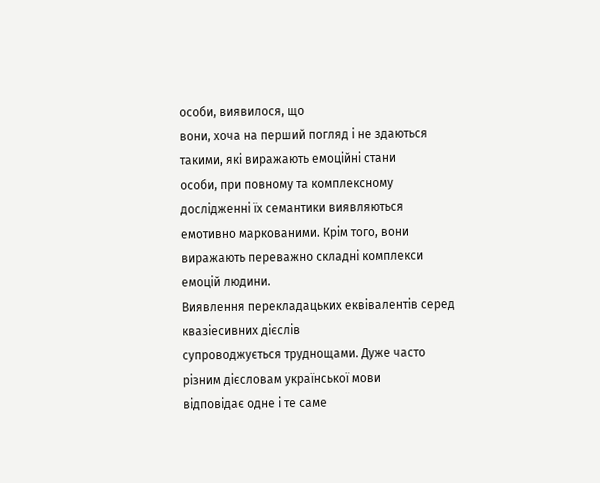особи, виявилося, що
вони, хоча на перший погляд і не здаються такими, які виражають емоційні стани
особи, при повному та комплексному дослідженні їх семантики виявляються
емотивно маркованими. Крім того, вони виражають переважно складні комплекси
емоцій людини.
Виявлення перекладацьких еквівалентів серед квазіесивних дієслів
супроводжується труднощами. Дуже часто різним дієсловам української мови
відповідає одне і те саме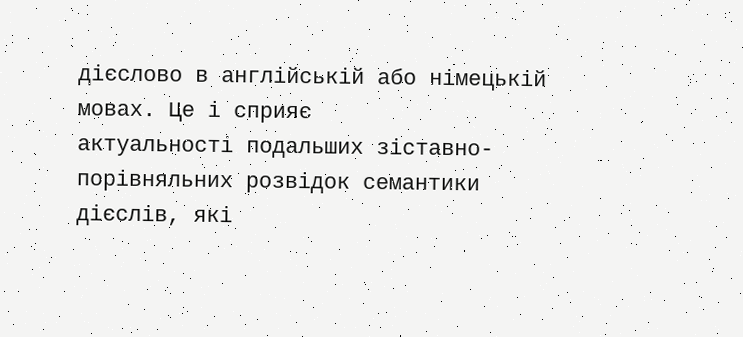дієслово в англійській або німецькій мовах. Це і сприяє
актуальності подальших зіставно-порівняльних розвідок семантики дієслів, які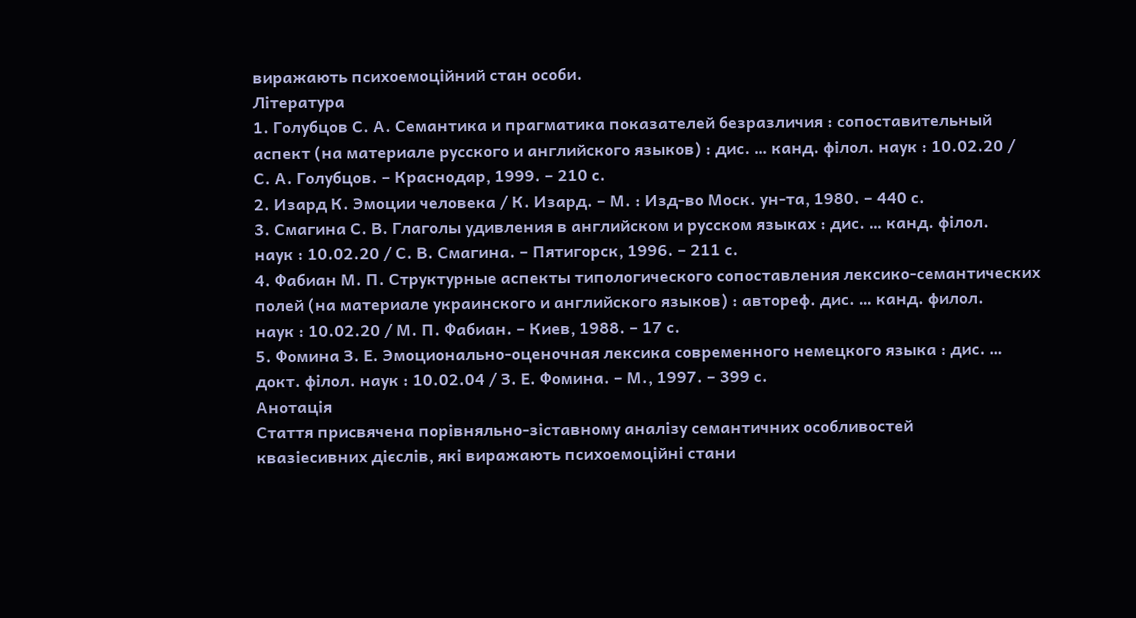виражають психоемоційний стан особи.
Література
1. Голубцов С. А. Семантика и прагматика показателей безразличия : сопоставительный
аспект (на материале русского и английского языков) : дис. … канд. філол. наук : 10.02.20 /
С. А. Голубцов. – Краснодар, 1999. – 210 с.
2. Изард К. Эмоции человека / К. Изард. – М. : Изд-во Моск. ун-та, 1980. – 440 с.
3. Смагина С. В. Глаголы удивления в английском и русском языках : дис. … канд. філол.
наук : 10.02.20 / С. В. Смагина. – Пятигорск, 1996. – 211 с.
4. Фабиан М. П. Структурные аспекты типологического сопоставления лексико-семантических
полей (на материале украинского и английского языков) : автореф. дис. … канд. филол.
наук : 10.02.20 / М. П. Фабиан. – Киев, 1988. – 17 с.
5. Фомина З. Е. Эмоционально-оценочная лексика современного немецкого языка : дис. …
докт. філол. наук : 10.02.04 / З. Е. Фомина. – М., 1997. – 399 с.
Анотація
Стаття присвячена порівняльно-зіставному аналізу семантичних особливостей
квазіесивних дієслів, які виражають психоемоційні стани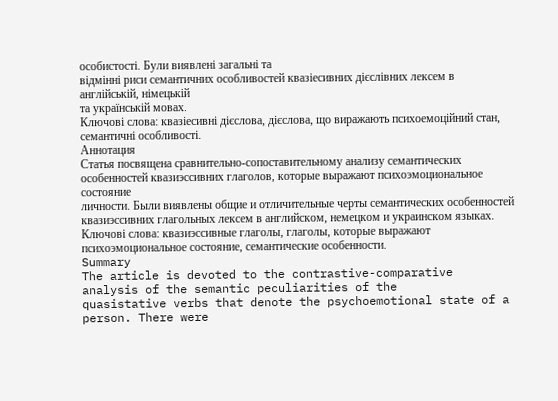особистості. Були виявлені загальні та
відмінні риси семантичних особливостей квазіесивних дієслівних лексем в англійській, німецькій
та українській мовах.
Ключові слова: квазіесивні дієслова, дієслова, що виражають психоемоційний стан,
семантичні особливості.
Аннотация
Статья посвящена сравнительно-сопоставительному анализу семантических
особенностей квазиэссивних глаголов, которые выражают психоэмоциональное состояние
личности. Были виявлены общие и отличительные черты семантических особенностей
квазиэссивних глагольных лексем в английском, немецком и украинском языках.
Ключові слова: квазиэссивные глаголы, глаголы, которые выражают
психоэмоциональное состояние, семантические особенности.
Summary
The article is devoted to the contrastive-comparative analysis of the semantic peculiarities of the
quasistative verbs that denote the psychoemotional state of a person. There were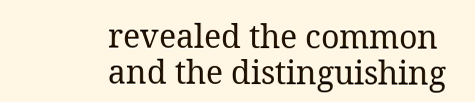revealed the common
and the distinguishing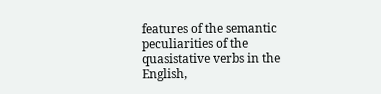features of the semantic peculiarities of the quasistative verbs in the English,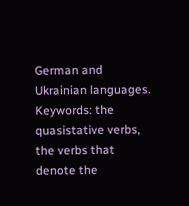German and Ukrainian languages.
Keywords: the quasistative verbs, the verbs that denote the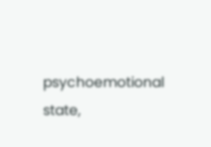psychoemotional state,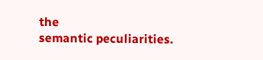the
semantic peculiarities.